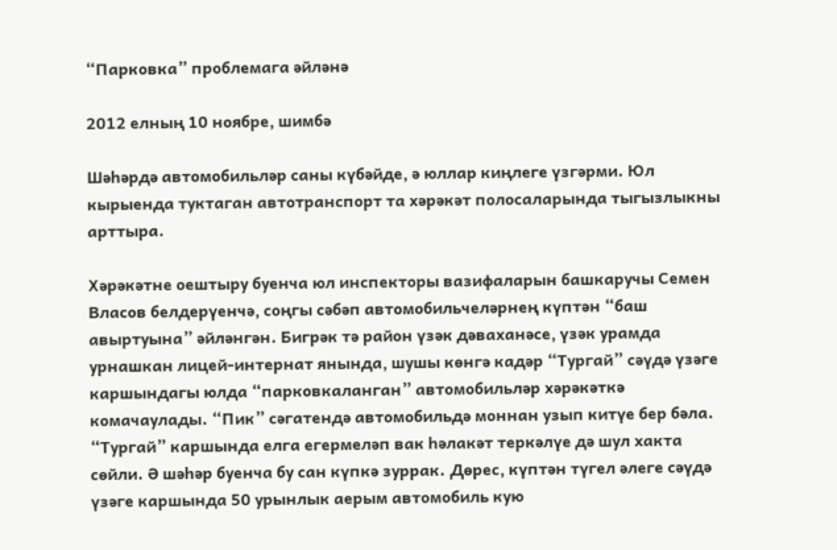“Парковка” проблемага әйләнә

2012 елның 10 ноябре, шимбә

Шәһәрдә автомобильләр саны күбәйде, ә юллар киңлеге үзгәрми. Юл кырыенда туктаган автотранспорт та хәрәкәт полосаларында тыгызлыкны арттыра.

Хәрәкәтне оештыру буенча юл инспекторы вазифаларын башкаручы Семен Власов белдерүенчә, соңгы сәбәп автомобильчеләрнең күптән “баш авыртуына” әйләнгән. Бигрәк тә район үзәк дәваханәсе, үзәк урамда урнашкан лицей-интернат янында, шушы көнгә кадәр “Тургай” сәүдә үзәге каршындагы юлда “парковкаланган” автомобильләр хәрәкәткә комачаулады. “Пик” сәгатендә автомобильдә моннан узып китүе бер бәла. “Тургай” каршында елга егермеләп вак һәлакәт теркәлүе дә шул хакта сөйли. Ә шәһәр буенча бу сан күпкә зуррак. Дөрес, күптән түгел әлеге сәүдә үзәге каршында 50 урынлык аерым автомобиль кую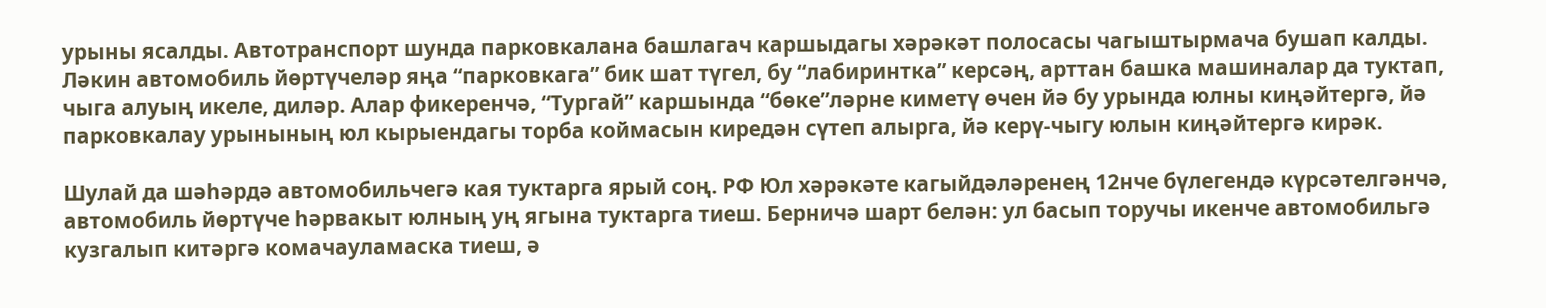урыны ясалды. Автотранспорт шунда парковкалана башлагач каршыдагы хәрәкәт полосасы чагыштырмача бушап калды. Ләкин автомобиль йөртүчеләр яңа “парковкага” бик шат түгел, бу “лабиринтка” керсәң, арттан башка машиналар да туктап, чыга алуың икеле, диләр. Алар фикеренчә, “Тургай” каршында “бөке”ләрне киметү өчен йә бу урында юлны киңәйтергә, йә парковкалау урынының юл кырыендагы торба коймасын киредән сүтеп алырга, йә керү-чыгу юлын киңәйтергә кирәк.

Шулай да шәһәрдә автомобильчегә кая туктарга ярый соң. РФ Юл хәрәкәте кагыйдәләренең 12нче бүлегендә күрсәтелгәнчә, автомобиль йөртүче һәрвакыт юлның уң ягына туктарга тиеш. Берничә шарт белән: ул басып торучы икенче автомобильгә кузгалып китәргә комачауламаска тиеш, ә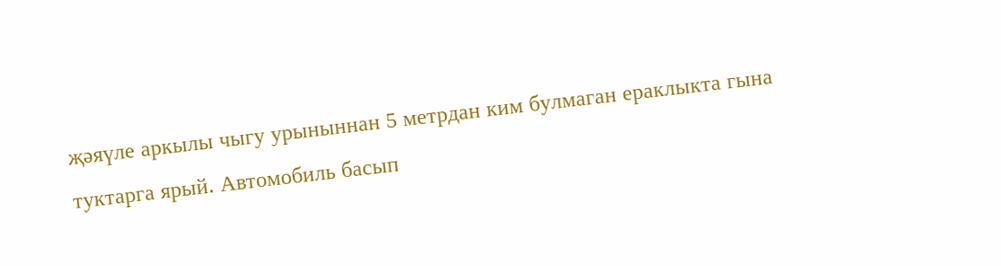җәяүле аркылы чыгу урыныннан 5 метрдан ким булмаган ераклыкта гына туктарга ярый. Автомобиль басып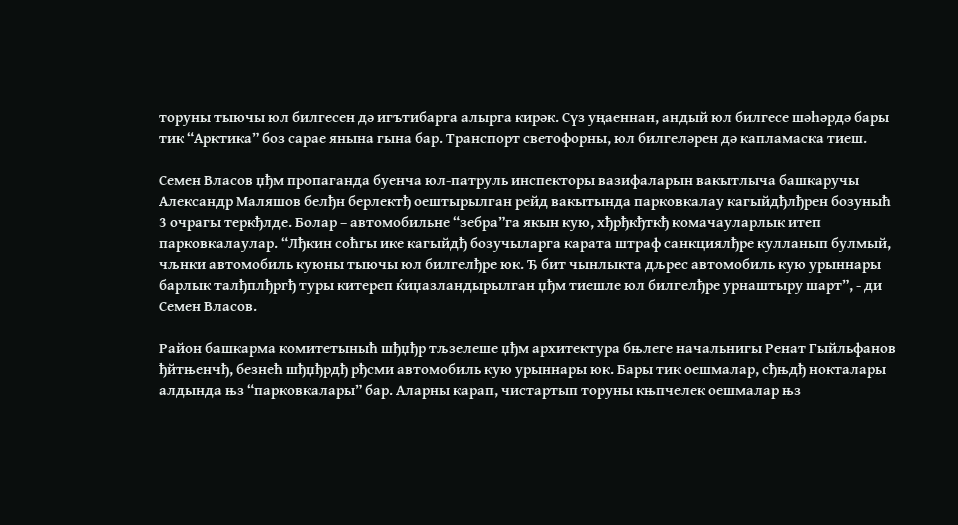торуны тыючы юл билгесен дә игътибарга алырга кирәк. Сүз уңаеннан, андый юл билгесе шәһәрдә бары тик “Арктика” боз сарае янына гына бар. Транспорт светофорны, юл билгеләрен дә капламаска тиеш.

Семен Власов џђм пропаганда буенча юл-патруль инспекторы вазифаларын вакытлыча башкаручы Александр Маляшов белђн берлектђ оештырылган рейд вакытында парковкалау кагыйдђлђрен бозуныћ 3 очрагы теркђлде. Болар – автомобильне “зебра”га якын кую, хђрђкђткђ комачауларлык итеп парковкалаулар. “Лђкин соћгы ике кагыйдђ бозучыларга карата штраф санкциялђре кулланып булмый, чљнки автомобиль куюны тыючы юл билгелђре юк. Ђ бит чынлыкта дљрес автомобиль кую урыннары барлык талђплђргђ туры китереп ќиџазландырылган џђм тиешле юл билгелђре урнаштыру шарт”, - ди Семен Власов.

Район башкарма комитетыныћ шђџђр тљзелеше џђм архитектура бњлеге начальнигы Ренат Гыйльфанов ђйтњенчђ, безнећ шђџђрдђ рђсми автомобиль кую урыннары юк. Бары тик оешмалар, сђњдђ нокталары алдында њз “парковкалары” бар. Аларны карап, чистартып торуны књпчелек оешмалар њз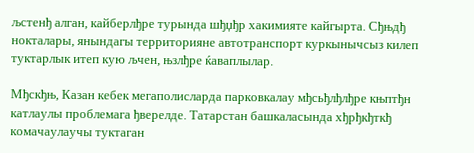љстенђ алган, кайберлђре турында шђџђр хакимияте кайгырта. Сђњдђ нокталары, янындагы территорияне автотранспорт куркынычсыз килеп туктарлык итеп кую љчен, њзлђре ќаваплылар.

Мђскђњ, Казан кебек мегаполисларда парковкалау мђсьђлђлђре књптђн катлаулы проблемага ђверелде. Татарстан башкаласында хђрђкђткђ комачаулаучы туктаган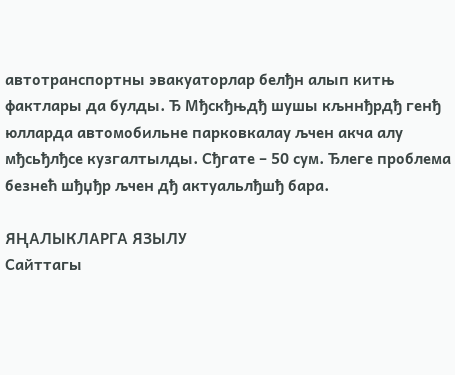автотранспортны эвакуаторлар белђн алып китњ фактлары да булды. Ђ Мђскђњдђ шушы кљннђрдђ генђ юлларда автомобильне парковкалау љчен акча алу мђсьђлђсе кузгалтылды. Сђгате – 50 сум. Ђлеге проблема безнећ шђџђр љчен дђ актуальлђшђ бара.

ЯҢАЛЫКЛАРГА ЯЗЫЛУ
Сайттагы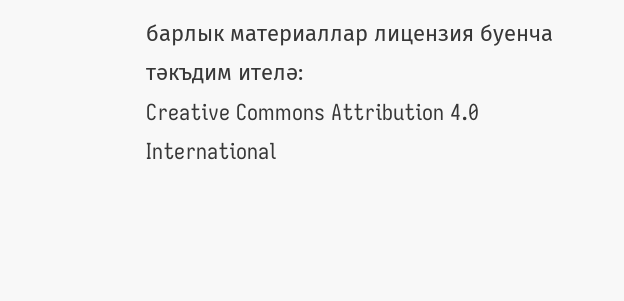барлык материаллар лицензия буенча тәкъдим ителә:
Creative Commons Attribution 4.0 International